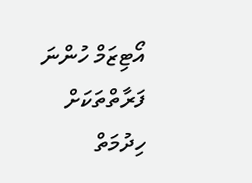އޯޓިޒަމް ހުންނަ ފަރާތްތަކަށް ހިދުމަތް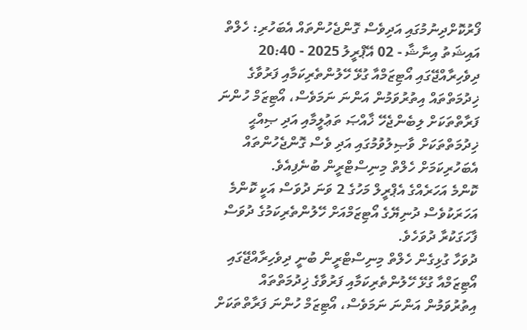ފޯރުކޮށްދިނުމުގައި އަދިވެސް ގޮންޖެހުންތައް އެބަހުރި: ހެލްތް
އައިޝަތު އިނާޝާ - 02 އޭޕްރީލު 2025 - 20:40
ދިވެހިރާއްޖޭގައި އޯޓިޒަމްއާ ގުޅޭ ހޭލުންތެރިކަމާއި ފަރުވާގެ ޚިދުމަތްތައް އިތުރުވަމުން އަންނަ ނަމަވެސް، އޯޓިޒަމް ހުންނަ ފަރާތްތަކަށް ލިބެންޖެހޭ ޚާއްޞަ ތަޢުލީމާއި އަދި ޞިއްޙީ ޚިދުމަތްތަކަށް ވާޞިލުވުމުގައި އަދި ވެސް ގޮންޖެހުންތައް އެބަހުރިކަމަށް ހެލްތް މިނިސްޓްރީން ބުނެފިއެވެ.
ކޮންމެ އަހަރެއްގެ އެޕްރީލް މަހުގެ 2 ވަނަ ދުވަސް އަކީ ކޮންމެ އަހަރަކުވެސް ދުނިޔޭގެ އޯޓިޒަމްއަށް ހޭލުންތެރިކަމުގެ ދުވަސް ފާހަގަކުރާ ދުވަހެވެ.
ދުވަހާ ގުޅިގެން ހެލްތް މިނިސްޓްރީން ބުނީ ދިވެހިރާއްޖޭގައި އޯޓިޒަމްއާ ގުޅޭ ހޭލުންތެރިކަމާއި ފަރުވާގެ ޚިދުމަތްތައް އިތުރުވަމުން އަންނަ ނަމަވެސް، އޯޓިޒަމް ހުންނަ ފަރާތްތަކަށް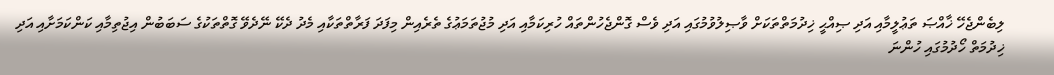ލިބެންޖެހޭ ޚާއްޞަ ތަޢުލީމާއި އަދި ޞިއްޙީ ޚިދުމަތްތަކަށް ވާޞިލުވުމުގައި އަދި ވެސް ގޮންޖެހުންތައް ހުރިކަމާއި އަދި މުޖުތަމަޢުގެ ތެރެއިން މިފަދަ ފަރާތްތަކާއި މެދު ދެކޭ ނޭދެވޭ ގޮތްތަކުގެ ސަބަބުން އިޖުތިމާއި ކަންކަމަށާއި އަދި ޚިދުމަތް ހޯދުމުގައި ހުންނަ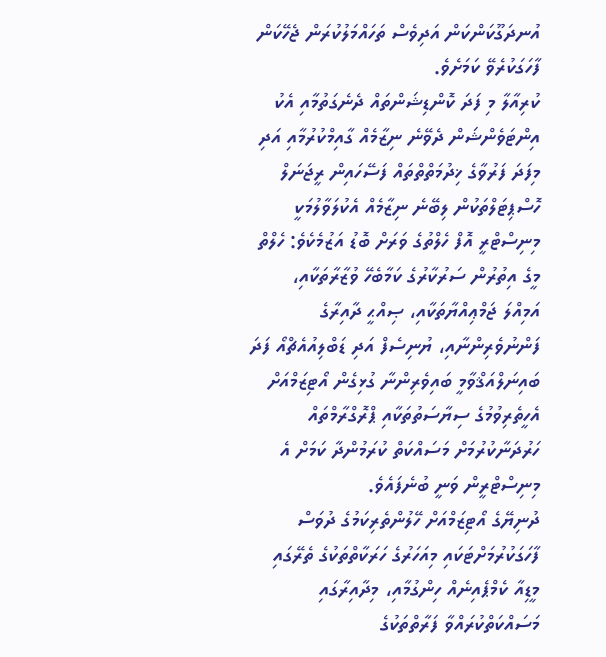އުނދަގޫކަންކަން އަދިވެސް ތަހައްމަލުކުރަން ޖެހޭކަން ފާހަގަކުރެވޭ ކަމަށެވެ.
ކުރިއާލާ މި ފަދަ ކޮންޑިޝަންތައް ދެނެގަތުމާއި އެކު އިންޓަވެންޝަން ދެވޭނެ ނިޒާމެއް ގާއިމްކުރުމާއި އަދި މިފަދަ ފަރުވާގެ ޚިދުމަތްތްތައް ފަސޭހައިން ރީޖަނަލް ހޮސްޕިޓަލްތަކުން ލިބޭނެ ނިޒާމެއް އެކުލަވާލުމަކީ މިނިސްޓްރީ އޮފް ހެލްތުގެ ވަރަށް ބޮޑު އަޒުމެކެވެ: ހެލްތް
މީގެ އިތުރުން ސަރުކާރުގެ ކަމާބެހޭ ވުޒާރާތަކާއި، އަމިއްލަ ޖަމްޢިއްޔާތަކާއި، ޞިއްޙީ ދާއިރާގެ ފަންނުވެރިންނާއި، ޔުނިސެފް އަދި ޑަބްލިއުއެޗްއޯ ފަދަ ބައިނަލްއަޤްވާމީ ބައިވެރިންނާ ގުޅިގެން އޯޓިޒަމްއަށް އެހީތެރިވުމުގެ ސިޔާސަތުތަކާއި ޕްރޮގްރާމްތައް ހަރުދަނާކުރުމަށް މަސައްކަތް ކުރަމުންދާ ކަމަށް އެ މިނިސްޓްރީން ވަނީ ބުނެފައެވެ.
ދުނިޔޭގެ އޯޓިޒަމްއަށް ހޭލުންތެރިކަމުގެ ދުވަސް ފާހަގަކުރުމަށްޓަކައި މިއަހަރުގެ ހަރަކާތްތަކުގެ ތެރޭގައި މީޑިއާ ކެމްޕެއިނެއް ހިންގުމާއި، މިދާއިރާގައި މަސައްކަތްކުރައްވާ ފަރާތްތަކުގެ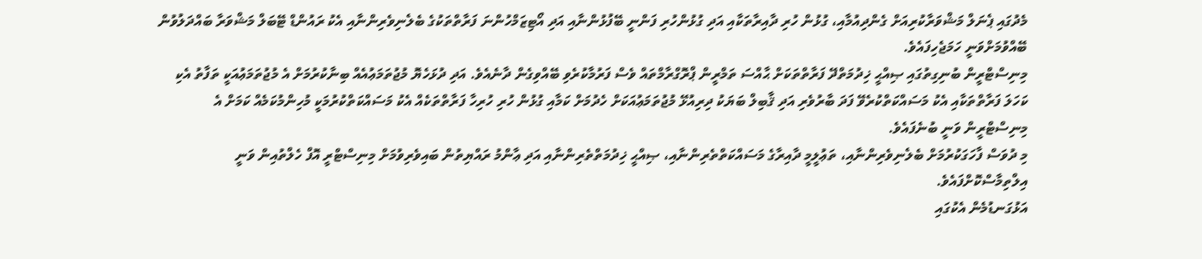މެދުގައި ޕެނަލް މަޝްވަރާކުރިއަށް ގެންދިއުމާއި، ގުޅުން ހުރި ދާއިރާތަކާއި އަދި ގުޅުންހުރި ފަންނީ ބޭފުޅުންނާއި އަދި އޯޓިޒަމްހުންނަ ފަރާތްތަކުގެ ބެލެނިވެރިންނާއި އެކު ރައުންޑް ޓޭބަލް މަޝްވަރާ ބައްދަލުވުން ބޭއްވުމަށްވަނީ ހަމަޖެހިފައެވެ.
މިނިސްޓްރީން ބުނިގިތުގައި ޞިއްޙީ ޚިދުމަތްދޭ ފަރާތްތަކަށް ޙާއްސަ ތަމްރީން ޕްރޮގްރާމްތައް ވެސް ފަރުމާކުރެވި ބޭއްވިގެން ދާނެއެވެ. އަދި ދުޅަހެޔޮ މުޖުތަމަޢުއެއް ބިނާކުރުމަށް އެ މުޖުތަމަޢުއަކީ ތަފާތު އެކި ކަހަލަ ފަރާތްތަކާއި އެކު މަސައްކަތްކުރެވޭ ފަދަ ބާރުވެރި އަދި ޤާބިލް ބަޔަކު ދިރިއުޅޭ މުޖުތަމަޢުއަކަށް ހެދުމަށް ކަމާއި ގުޅުން ހުރި ހުރިހާ ފަރާތްތަކެއް އެކު މަސައްކަތްކުރުމަކީ މުހިންމުކަމެއް ކަމަށް އެ މިނިސްޓްރީން ވަނީ ބުނެފައެވެ.
މި ދުވަސް ފާހަގަކުރުމަށް ބެލެނިވެރިންނާއި، ތަޢުލީމީ ދާއިރާގެ މަސައްކަތްތެރިންނާއި، ޞިއްޙީ ޚިދުމަތްތެރިންނާއި އަދި ޢާންމު ރައްޔިތުން ބައިވެރިވުމަށް މިނިސްޓްރީ އޮފް ހެލްތުއިން ވަނީ އިލްތިމާސްކޮށްފައެވެ.
އަޅުގަނޑުމެން އެކުގައި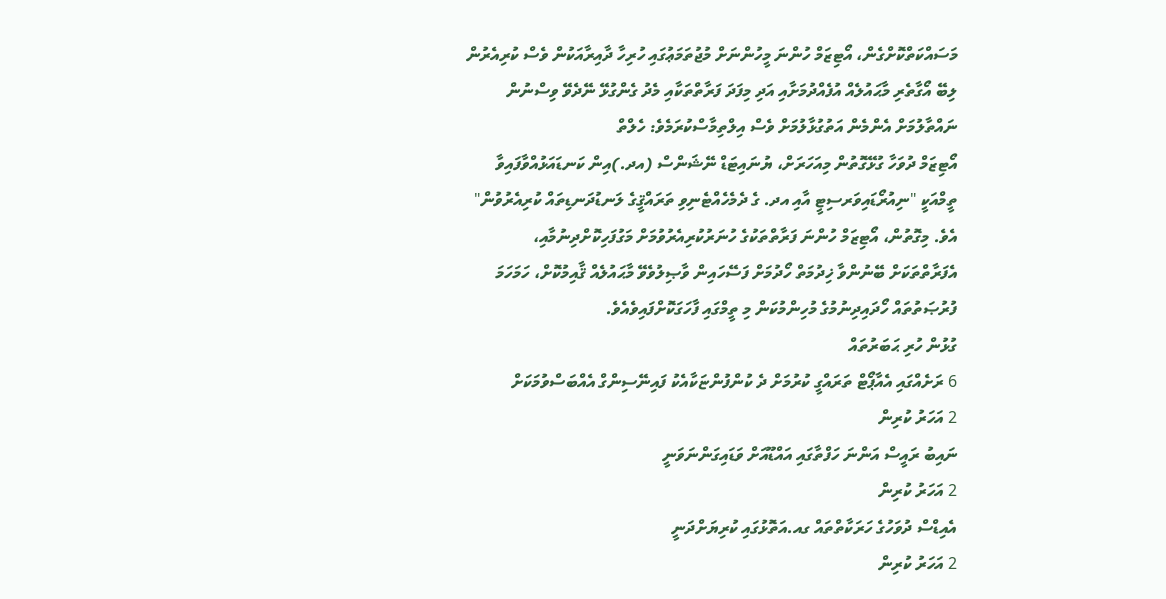މަސައްކަތްކޮށްގެން، އޯޓިޒަމް ހުންނަ މީހުންނަށް މުޖުތަމަޢުގައި ހުރިހާ ދާއިރާއަކުން ވެސް ކުރިއެރުން ލިބޭ އޯގާތެރި މާޙައުލެއް އުފެއްދުމަށާއި އަދި މިފަދަ ފަރާތްތަކާއި މެދު ގެންގުޅޭ ނޭދެވޭ ވިސްނުން ނައްތާލުމަށް އެންމެން އަތުގުޅާލުމަށް ވެސް އިލްތިމާސްކުރަމެވެ: ހެލްތް
އޯޓިޒަމް ދުވަހާ ގުޅޭގޮތުން މިއަހަރަށް، ޔުނައިޓަޑް ނޭޝަންސް (އދ.)އިން ކަނޑައަޅުއްވާފައިވާ ތީމްއަކީ "ނިއުރޯޑައިވަރސިޓީ އާއި އދ. ގެ ދެމެހެއްޓެނިވި ތަރައްޤީގެ ލަނޑުދަނޑިތައް ކުރިއެރުވުން" އެވެ. މިގޮތުން، އޯޓިޒަމް ހުންނަ ފަރާތްތަކުގެ ހުނަރުކުރިއެރުވުމަށް މަގުފަހިކޮށްދިނުމާއި، އެފަރާތްތަކަށް ބޭނުންވާ ޚިދުމަތް ހޯދުމަށް ފަސޭހައިން ވާޞިލުވެވޭ މާޙައުލެއް ޤާއިމުކޮށް، ހަމަހަމަ ފުރުޞަތުތައް ހޯދައިދިނުމުގެ މުހިންމުކަން މި ތީމްގައި ފާހަގަކޮށްފައިވެއެވެ.
ގުޅުން ހުރި ޙަބަރުތައް
6 ރަށެއްގައި އެއާޕޯޓް ތަރައްގީ ކުރުމަށް ދެ ކުންފުންޏަކާއެކު ފައިނޭސިންގް އެއްބަސްވުމަކަށް
2 އަހަރު ކުރިން
ނައިބު ރައީސް އަންނަ ހަފްތާގައި އައްޑޫއަށް ވަޑައިގަންނަވަނީ
2 އަހަރު ކުރިން
އެއިޑްސް ދުވަހުގެ ހަރަކާތްތައް ގއ.އަތޮޅުގައި ކުރިޔަށްދަނީ
2 އަހަރު ކުރިން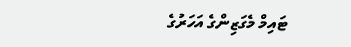ޓައިމް މެގަޒިންގެ އަހަރުގެ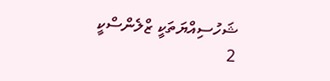ޝަހުސިއްޔަތަކީ ޒްލެންސްކީ
2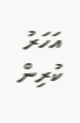އަހަރު ކުރިން